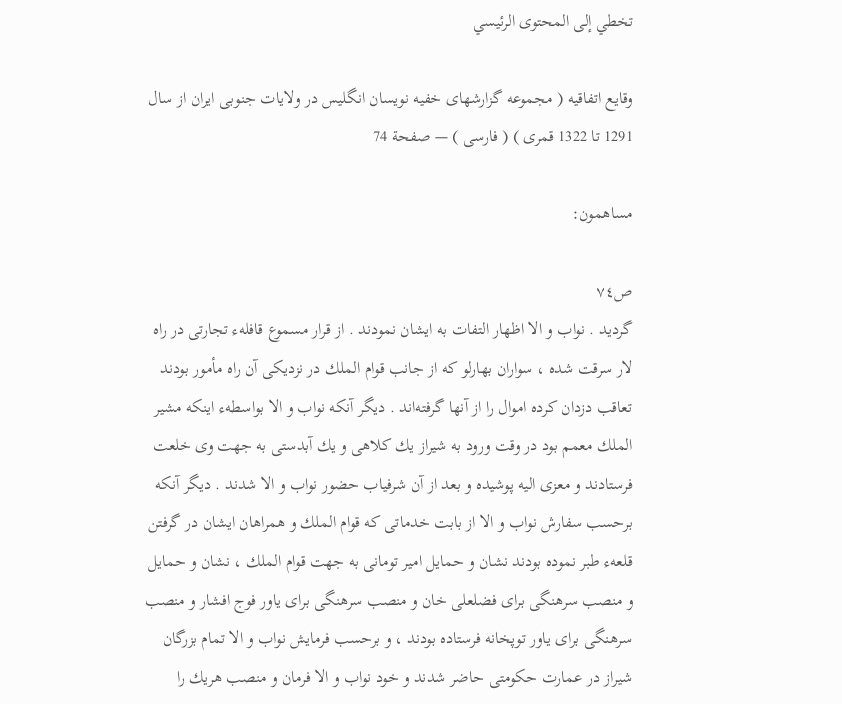تخطي إلى المحتوى الرئيسي

وقايع اتفاقيه ( مجموعه گزارشهاى خفيه نويسان انگليس در ولايات جنوبى ايران از سال 1291 تا 1322 قمرى ) ( فارسى ) — صفحة 74

مساهمون:

ص٧٤
گرديد . نواب و الا اظهار التفات به ايشان نمودند . از قرار مسموع قافلهء تجارتى در راه لار سرقت شده ، سواران بهارلو كه از جانب قوام الملك در نزديكى آن راه مأمور بودند تعاقب دزدان كرده اموال را از آنها گرفته‌اند . ديگر آنكه نواب و الا بواسطهء اينكه مشير الملك معمم بود در وقت ورود به شيراز يك كلاهى و يك آبدستى به جهت وى خلعت فرستادند و معزى اليه پوشيده و بعد از آن شرفياب حضور نواب و الا شدند . ديگر آنكه برحسب سفارش نواب و الا از بابت خدماتى كه قوام الملك و همراهان ايشان در گرفتن قلعهء طبر نموده بودند نشان و حمايل امير تومانى به جهت قوام الملك ، نشان و حمايل و منصب سرهنگى براى فضلعلى خان و منصب سرهنگى براى ياور فوج افشار و منصب سرهنگى براى ياور توپخانه فرستاده بودند ، و برحسب فرمايش نواب و الا تمام بزرگان شيراز در عمارت حكومتى حاضر شدند و خود نواب و الا فرمان و منصب هريك را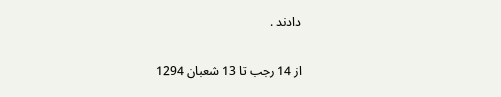دادند .

از 14 رجب تا 13 شعبان 1294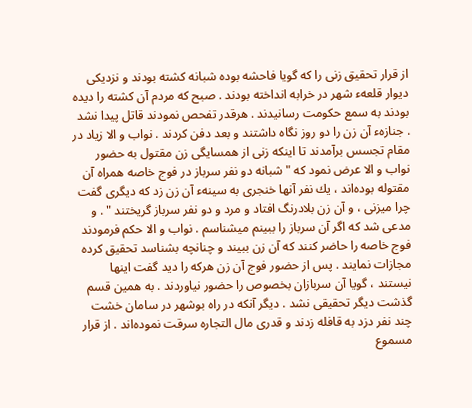از قرار تحقيق زنى را كه گويا فاحشه بوده شبانه كشته بودند و نزديكى ديوار قلعهء شهر در خرابه انداخته بودند . صبح كه مردم آن كشته را ديده بودند به سمع حكومت رسانيدند . هرقدر تفحص نمودند قاتل پيدا نشد . جنازهء آن زن را دو روز نگاه داشتند و بعد دفن كردند . نواب و الا زياد در مقام تجسس برآمدند تا اينكه زنى از همسايگى زن مقتول به حضور نواب و الا عرض نمود كه " شبانه دو نفر سرباز در فوج خاصه همراه آن مقتوله بوده‌اند ، يك نفر آنها خنجرى به سينهء آن زن زد كه ديگرى گفت چرا ميزنى ، و آن زن بلادرنگ افتاد و مرد و دو نفر سرباز گريختند " . و مدعى شد كه اگر آن سرباز را ببينم ميشناسم . نواب و الا حكم فرمودند فوج خاصه را حاضر كنند كه آن زن ببيند و چنانچه بشناسد تحقيق كرده مجازات نمايند . پس از حضور فوج آن زن هركه را ديد گفت اينها نيستند ، گويا آن سربازان بخصوص را حضور نياوردند . به همين قسم گذشت ديگر تحقيقى نشد . ديگر آنكه در راه بوشهر در سامان خشت چند نفر دزد به قافله زدند و قدرى مال التجاره سرقت نموده‌اند . از قرار مسموع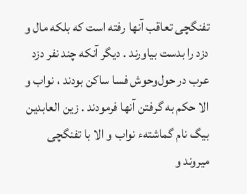تفنگچى تعاقب آنها رفته است كه بلكه مال و دزد را بدست بياورند . ديگر آنكه چند نفر دزد عرب در حول‌وحوش فسا ساكن بودند ، نواب و الا حكم به گرفتن آنها فرمودند . زين العابدين بيگ نام گماشتهء نواب و الا با تفنگچى ميروند و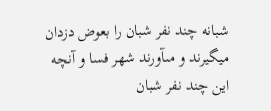شبانه چند نفر شبان را بعوض دزدان ميگيرند و مىآورند شهر فسا و آنچه اين چند نفر شبان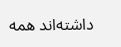داشته‌اند همه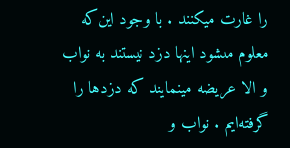را غارت ميكنند . با وجود اين‌كه معلوم مىشود اينها دزد نيستند به نواب و الا عريضه مينمايند كه دزدها را گرفته‌ايم . نواب و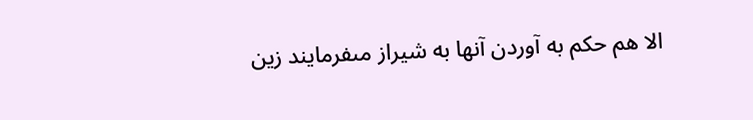الا هم حكم به آوردن آنها به شيراز مىفرمايند زين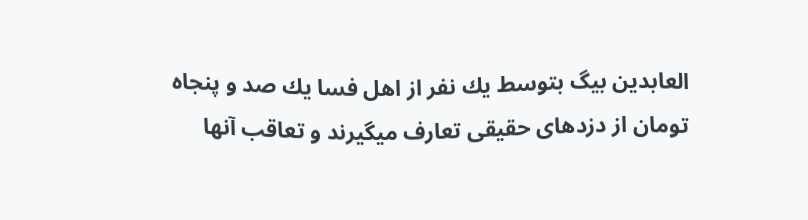العابدين بيگ بتوسط يك نفر از اهل فسا يك صد و پنجاه تومان از دزدهاى حقيقى تعارف ميگيرند و تعاقب آنها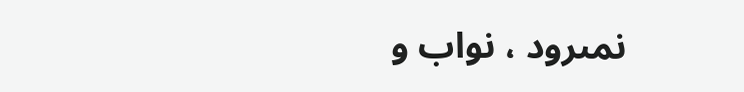نمىرود ، نواب و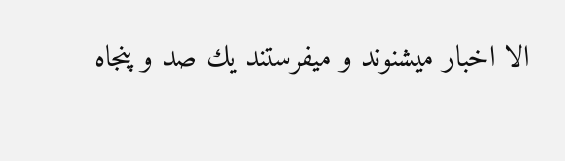الا اخبار ميشنوند و ميفرستند يك صد و پنجاه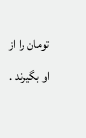تومان را از او بگيرند .